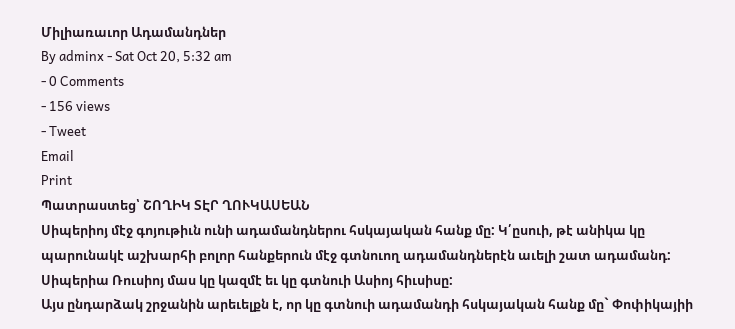Միլիառաւոր Ադամանդներ
By adminx - Sat Oct 20, 5:32 am
- 0 Comments
- 156 views
- Tweet
Email
Print
Պատրաստեց՝ ՇՈՂԻԿ ՏԷՐ ՂՈՒԿԱՍԵԱՆ
Սիպերիոյ մէջ գոյութիւն ունի ադամանդներու հսկայական հանք մը: Կ՛ըսուի, թէ անիկա կը պարունակէ աշխարհի բոլոր հանքերուն մէջ գտնուող ադամանդներէն աւելի շատ ադամանդ:
Սիպերիա Ռուսիոյ մաս կը կազմէ եւ կը գտնուի Ասիոյ հիւսիսը:
Այս ընդարձակ շրջանին արեւելքն է, որ կը գտնուի ադամանդի հսկայական հանք մը` Փոփիկայիի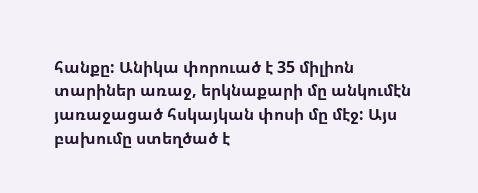հանքը: Անիկա փորուած է 35 միլիոն տարիներ առաջ, երկնաքարի մը անկումէն յառաջացած հսկայկան փոսի մը մէջ: Այս բախումը ստեղծած է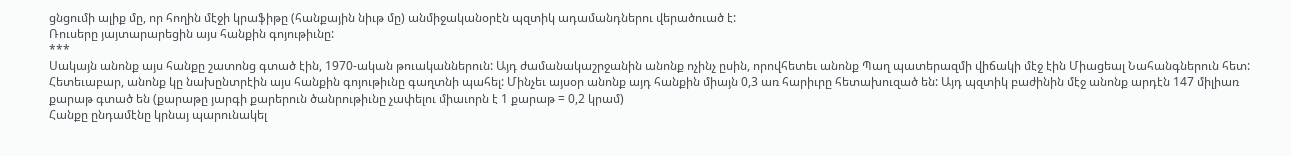ցնցումի ալիք մը, որ հողին մէջի կրաֆիթը (հանքային նիւթ մը) անմիջականօրէն պզտիկ ադամանդներու վերածուած է:
Ռուսերը յայտարարեցին այս հանքին գոյութիւնը:
***
Սակայն անոնք այս հանքը շատոնց գտած էին, 1970-ական թուականներուն: Այդ ժամանակաշրջանին անոնք ոչինչ ըսին, որովհետեւ անոնք Պաղ պատերազմի վիճակի մէջ էին Միացեալ Նահանգներուն հետ: Հետեւաբար, անոնք կը նախընտրէին այս հանքին գոյութիւնը գաղտնի պահել: Մինչեւ այսօր անոնք այդ հանքին միայն 0,3 առ հարիւրը հետախուզած են: Այդ պզտիկ բաժինին մէջ անոնք արդէն 147 միլիառ քարաթ գտած են (քարաթը յարգի քարերուն ծանրութիւնը չափելու միաւորն է 1 քարաթ = 0,2 կրամ)
Հանքը ընդամէնը կրնայ պարունակել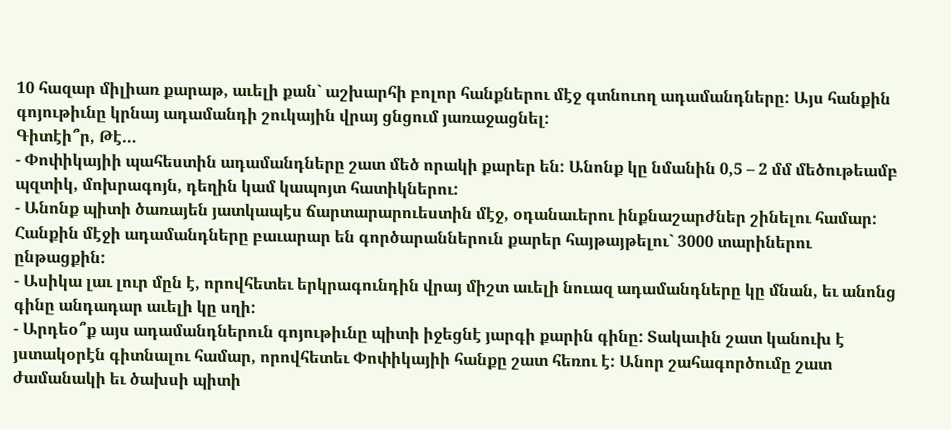10 հազար միլիառ քարաթ, աւելի քան` աշխարհի բոլոր հանքներու մէջ գտնուող ադամանդները: Այս հանքին գոյութիւնը կրնայ ադամանդի շուկային վրայ ցնցում յառաջացնել:
Գիտէի՞ր, Թէ…
- Փոփիկայիի պահեստին ադամանդները շատ մեծ որակի քարեր են: Անոնք կը նմանին 0,5 – 2 մմ մեծութեամբ պզտիկ, մոխրագոյն, դեղին կամ կապոյտ հատիկներու:
- Անոնք պիտի ծառայեն յատկապէս ճարտարարուեստին մէջ, օդանաւերու ինքնաշարժներ շինելու համար: Հանքին մէջի ադամանդները բաւարար են գործարաններուն քարեր հայթայթելու` 3000 տարիներու ընթացքին:
- Ասիկա լաւ լուր մըն է, որովհետեւ երկրագունդին վրայ միշտ աւելի նուազ ադամանդները կը մնան, եւ անոնց գինը անդադար աւելի կը սղի:
- Արդեօ՞ք այս ադամանդներուն գոյութիւնը պիտի իջեցնէ յարգի քարին գինը: Տակաւին շատ կանուխ է յստակօրէն գիտնալու համար, որովհետեւ Փոփիկայիի հանքը շատ հեռու է: Անոր շահագործումը շատ ժամանակի եւ ծախսի պիտի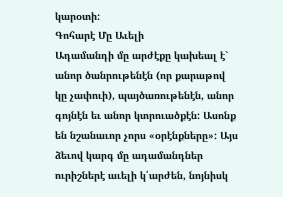կարօտի:
Գոհարէ Մը Աւելի
Ադամանդի մը արժէքը կախեալ է` անոր ծանրութենէն (որ քարաթով կը չափուի), պայծառութենէն, անոր գոյնէն եւ անոր կտրուածքէն: Ասոնք են նշանաւոր չորս «օրէնքները»: Այս ձեւով կարգ մը ադամանդներ ուրիշներէ աւելի կ՛արժեն, նոյնիսկ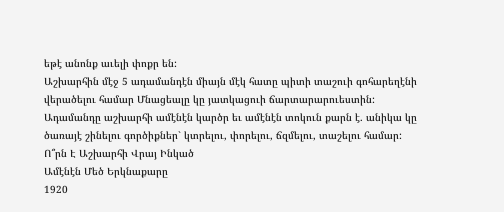եթէ անոնք աւելի փոքր են:
Աշխարհին մէջ 5 ադամանդէն միայն մէկ հատը պիտի տաշուի գոհարեղէնի վերածելու համար Մնացեալը կը յատկացուի ճարտարարուեստին:
Ադամանդը աշխարհի ամէնէն կարծր եւ ամէնէն տոկուն քարն է. անիկա կը ծառայէ շինելու գործիքներ` կտրելու, փորելու, ճզմելու, տաշելու համար:
Ո՞րն Է Աշխարհի Վրայ Ինկած
Ամէնէն Մեծ Երկնաքարը
1920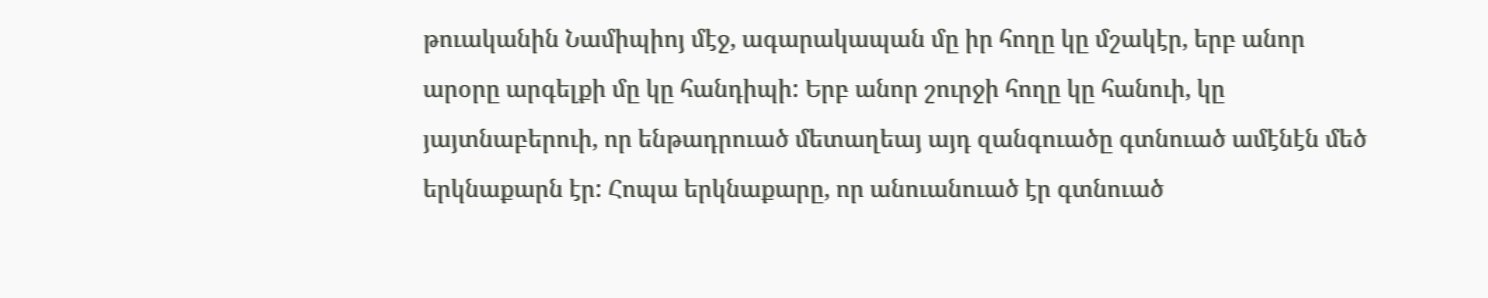թուականին Նամիպիոյ մէջ, ագարակապան մը իր հողը կը մշակէր, երբ անոր արօրը արգելքի մը կը հանդիպի: Երբ անոր շուրջի հողը կը հանուի, կը յայտնաբերուի, որ ենթադրուած մետաղեայ այդ զանգուածը գտնուած ամէնէն մեծ երկնաքարն էր: Հոպա երկնաքարը, որ անուանուած էր գտնուած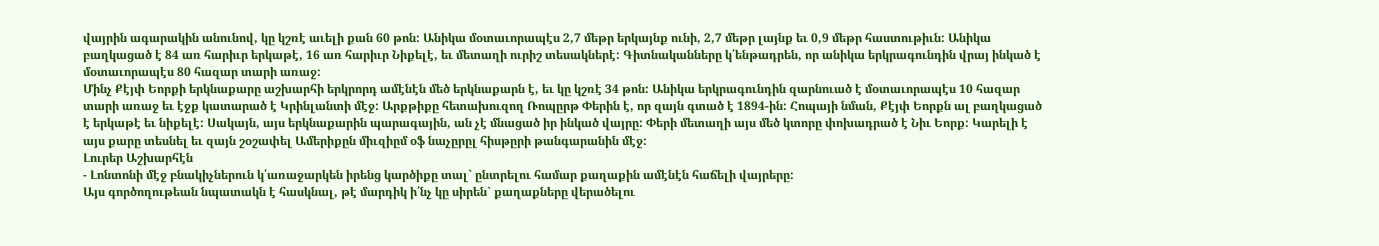վայրին ագարակին անունով, կը կշռէ աւելի քան 60 թոն: Անիկա մօտաւորապէս 2,7 մեթր երկայնք ունի, 2,7 մեթր լայնք եւ 0,9 մեթր հաստութիւն: Անիկա բաղկացած է 84 առ հարիւր երկաթէ, 16 առ հարիւր Նիքելէ, եւ մետաղի ուրիշ տեսակներէ: Գիտնականները կ՛ենթադրեն, որ անիկա երկրագունդին վրայ ինկած է մօտաւորապէս 80 հազար տարի առաջ:
Մինչ Քէյփ Եորքի երկնաքարը աշխարհի երկրորդ ամէնէն մեծ երկնաքարն է, եւ կը կշռէ 34 թոն: Անիկա երկրագունդին զարնուած է մօտաւորապէս 10 հազար տարի առաջ եւ էջք կատարած է Կրինլանտի մէջ: Արքթիքը հետախուզող Ռոպըրթ Փերին է, որ զայն գտած է 1894-ին: Հոպայի նման, Քէյփ Եորքն ալ բաղկացած է երկաթէ եւ նիքելէ: Սակայն, այս երկնաքարին պարագային, ան չէ մնացած իր ինկած վայրը: Փերի մետաղի այս մեծ կտորը փոխադրած է Նիւ Եորք: Կարելի է այս քարը տեսնել եւ զայն շօշափել Ամերիքըն միւզիըմ օֆ նաչըրըլ հիսթըրի թանգարանին մէջ:
Լուրեր Աշխարհէն
- Լոնտոնի մէջ բնակիչներուն կ՛առաջարկեն իրենց կարծիքը տալ` ընտրելու համար քաղաքին ամէնէն հաճելի վայրերը:
Այս գործողութեան նպատակն է հասկնալ, թէ մարդիկ ի՛նչ կը սիրեն` քաղաքները վերածելու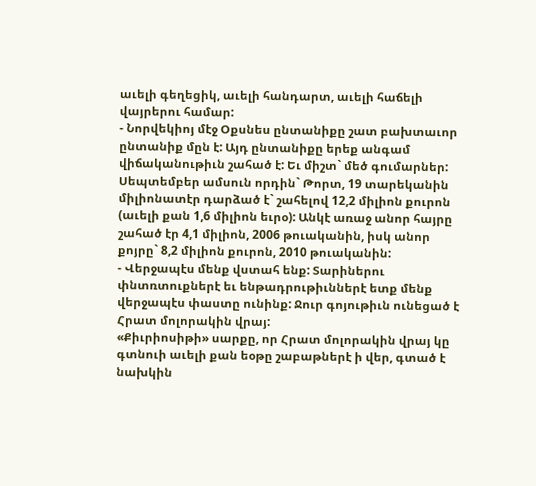աւելի գեղեցիկ, աւելի հանդարտ, աւելի հաճելի վայրերու համար:
- Նորվեկիոյ մէջ Օքսնես ընտանիքը շատ բախտաւոր ընտանիք մըն է: Այդ ընտանիքը երեք անգամ վիճականութիւն շահած է: Եւ միշտ` մեծ գումարներ:
Սեպտեմբեր ամսուն որդին` Թորտ, 19 տարեկանին միլիոնատէր դարձած է` շահելով 12,2 միլիոն քուրոն (աւելի քան 1,6 միլիոն եւրօ): Անկէ առաջ անոր հայրը շահած էր 4,1 միլիոն, 2006 թուականին, իսկ անոր քոյրը` 8,2 միլիոն քուրոն, 2010 թուականին:
- Վերջապէս մենք վստահ ենք: Տարիներու փնտռտուքներէ եւ ենթադրութիւններէ ետք մենք վերջապէս փաստը ունինք: Ջուր գոյութիւն ունեցած է Հրատ մոլորակին վրայ:
«Քիւրիոսիթի» սարքը, որ Հրատ մոլորակին վրայ կը գտնուի աւելի քան եօթը շաբաթներէ ի վեր, գտած է նախկին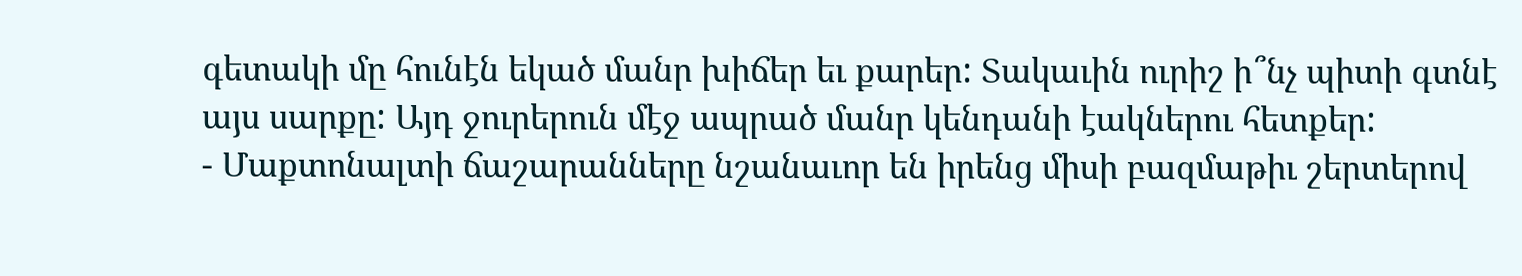գետակի մը հունէն եկած մանր խիճեր եւ քարեր: Տակաւին ուրիշ ի՞նչ պիտի գտնէ այս սարքը: Այդ ջուրերուն մէջ ապրած մանր կենդանի էակներու հետքեր:
- Մաքտոնալտի ճաշարանները նշանաւոր են իրենց միսի բազմաթիւ շերտերով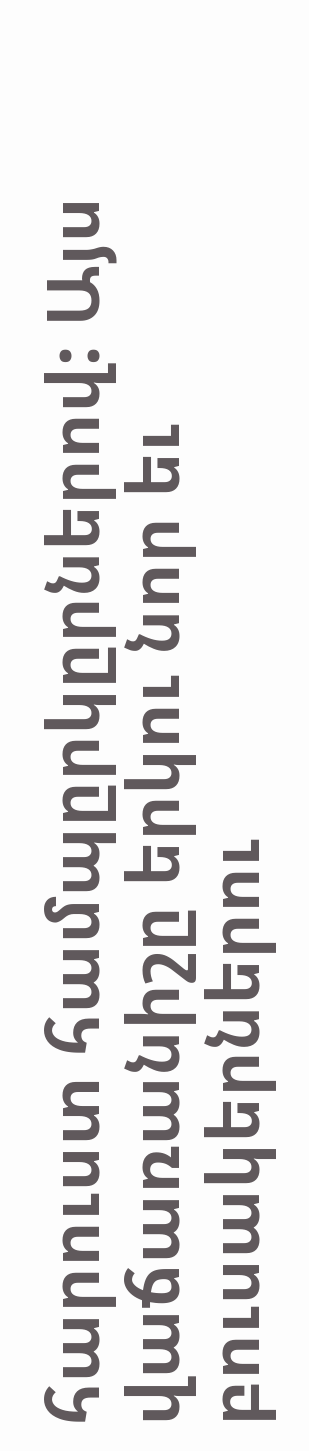հարուստ համպըրկըրներով: Այս վաճառանիշը երկու նոր եւ բուսակերներու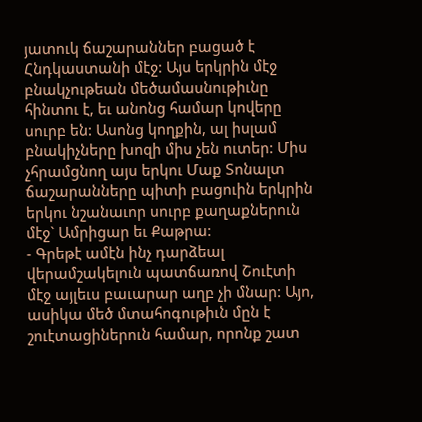յատուկ ճաշարաններ բացած է Հնդկաստանի մէջ: Այս երկրին մէջ բնակչութեան մեծամասնութիւնը հինտու է, եւ անոնց համար կովերը սուրբ են: Ասոնց կողքին, ալ իսլամ բնակիչները խոզի միս չեն ուտեր: Միս չհրամցնող այս երկու Մաք Տոնալտ ճաշարանները պիտի բացուին երկրին երկու նշանաւոր սուրբ քաղաքներուն մէջ` Ամրիցար եւ Քաթրա:
- Գրեթէ ամէն ինչ դարձեալ վերամշակելուն պատճառով Շուէտի մէջ այլեւս բաւարար աղբ չի մնար: Այո, ասիկա մեծ մտահոգութիւն մըն է շուէտացիներուն համար, որոնք շատ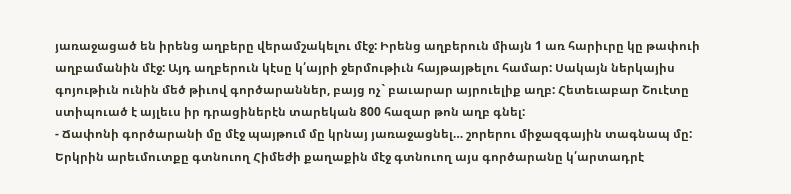յառաջացած են իրենց աղբերը վերամշակելու մէջ: Իրենց աղբերուն միայն 1 առ հարիւրը կը թափուի աղբամանին մէջ: Այդ աղբերուն կէսը կ՛այրի ջերմութիւն հայթայթելու համար: Սակայն ներկայիս գոյութիւն ունին մեծ թիւով գործարաններ, բայց ոչ` բաւարար այրուելիք աղբ: Հետեւաբար Շուէտը ստիպուած է այլեւս իր դրացիներէն տարեկան 800 հազար թոն աղբ գնել:
- Ճափոնի գործարանի մը մէջ պայթում մը կրնայ յառաջացնել… շորերու միջազգային տագնապ մը: Երկրին արեւմուտքը գտնուող Հիմեժի քաղաքին մէջ գտնուող այս գործարանը կ՛արտադրէ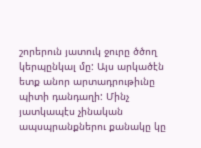շորերուն յատուկ ջուրը ծծող կերպընկալ մը: Այս արկածէն ետք անոր արտադրութիւնը պիտի դանդաղի: Մինչ յատկապէս չինական ապսպրանքներու քանակը կը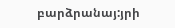բարձրանայ:յրի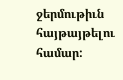ջերմութիւն հայթայթելու համար: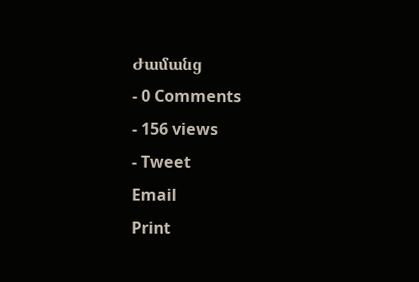Ժամանց
- 0 Comments
- 156 views
- Tweet
Email
Print